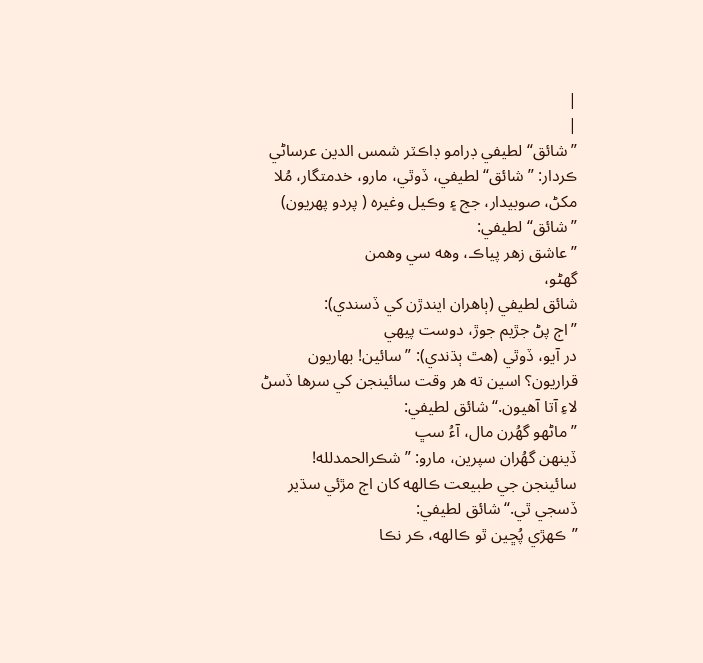|
|
”شائق“ لطيفي ڊرامو ڊاڪٽر شمس الدين عرساڻي ڪردار: ”شائق“ لطيفي، ڏوٿي، مارو، خدمتگار، مُلا مکڻ، صوبيدار، جج ۽ وڪيل وغيره ( پردو پهريون)
”شائق“ لطيفي:
”عاشق زهر پياڪ، وهه سي وهمن
گھڻو،
شائق لطيفي (ٻاهران ايندڙن کي ڏسندي):
”اڄ پڻ جڙيم جوڙ، دوست پيهي
در آيو، ڏوٿي (هٿ ٻڌندي): ”سائين! بهاريون قراريون؟ اسين ته هر وقت سائينجن کي سرها ڏسڻ لاءِ آتا آهيون.“ شائق لطيفي:
”ماڻهو گھُرن مال، آءُ سڀ
ڏينهن گھُران سپرين، مارو: ”شڪرالحمدلله! سائينجن جي طبيعت ڪالهه کان اڄ مڙئي سڌير ڏسجي ٿي.“ شائق لطيفي:
”ڪهڙي پُڇين ٿو ڪالهه، ڪر نڪا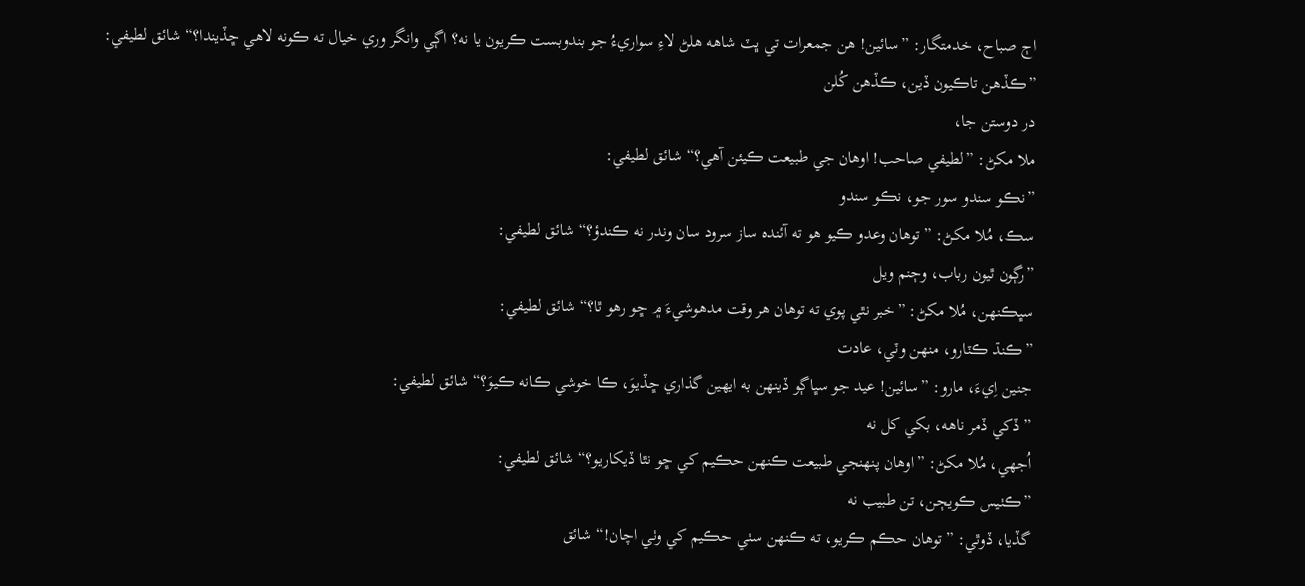اڄ صباح، خدمتگار: ”سائين! هن جمعرات تي ڀٽ شاهه هلڻ لاءِ سواريءُ جو بندوبست ڪريون يا نه؟ اڳي وانگر وري خيال ته ڪونه لاهي ڇڏيندا؟“ شائق لطيفي:
”ڪڏهن تاڪيون ڏين، ڪڏهن کُلن
در دوستن جا،
ملا مکڻ: ”لطيفي صاحب! اوهان جي طبيعت ڪيئن آهي؟“ شائق لطيفي:
”نڪو سندو سور جو، نڪو سندو
سڪ، مُلا مکڻ: ”توهان وعدو ڪيو هو ته آئنده ساز سرود سان وندر نه ڪندؤ؟“ شائق لطيفي:
”رڳون ٿيون رباب، وڄنم ويل
سڀڪنهن، مُلا مکڻ: ”خبر نٿي پوي ته توهان هر وقت مدهوشيءَ ۾ ڇو رهو ٿا؟“ شائق لطيفي:
”ڪنڌ ڪٽارو، منهن وٽي، عادت
جنين اِيءَ، مارو: ”سائين! عيد جو سڀاڳو ڏينهن به ايهين گذاري ڇڏيوَ، ڪا خوشي ڪانه ڪيوَ؟“ شائق لطيفي:
”ڏکي ڏمر ناهه، بکي کل نه
اُجھي، مُلا مکڻ: ”اوهان پنهنجي طبيعت ڪنهن حڪيم کي ڇو نٿا ڏيکاريو؟“ شائق لطيفي:
”ڪٺيس ڪويڄن، تن طبيب نه
گڏيا، ڏوٿي: ”توهان حڪم ڪريو، ته ڪنهن سٺي حڪيم کي وٺي اچان!“ شائق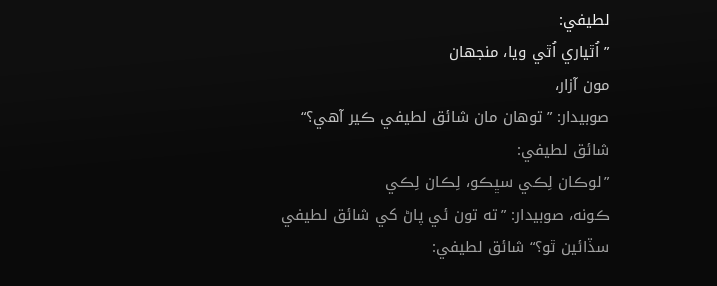لطيفي:
”اُٿياري اُٿي ويا، منجھان
مون آزار،
صوبيدار: ”توهان مان شائق لطيفي ڪير آهي؟“ شائق لطيفي:
”لوڪان لِڪي سڀڪو، لِڪان لِڪي
ڪونه، صوبيدار: ”ته تون ئي پاڻ کي شائق لطيفي سڏائين ٿو؟“ شائق لطيفي: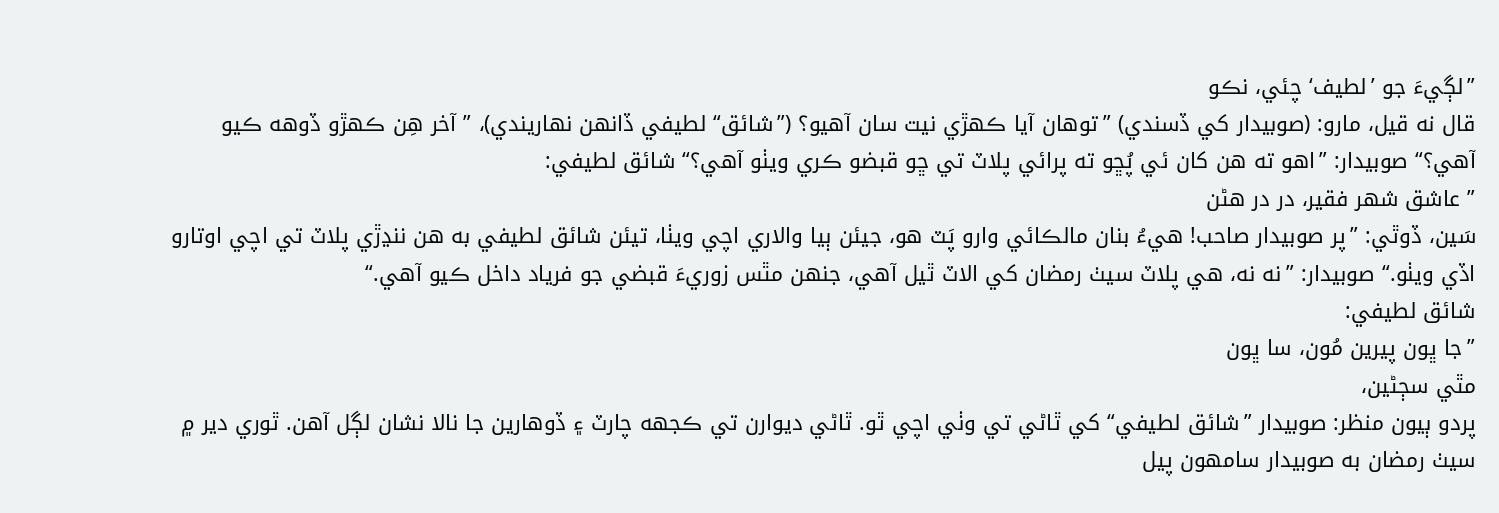”لڳيءَ جو ’لطيف‘ چئي، نڪو
قال نه قيل، مارو: (صوبيدار کي ڏسندي) ”توهان آيا ڪهڙي نيت سان آهيو؟ (”شائق“ لطيفي ڏانهن نهاريندي)، ”آخر هِن ڪهڙو ڏوهه ڪيو آهي؟“ صوبيدار: ”اهو ته هن کان ئي پُڇو ته پرائي پلاٽ تي ڇو قبضو ڪري ويٺو آهي؟“ شائق لطيفي:
” عاشق شهر فقير، در در هڻن
سَين، ڏوٿي: ”پر صوبيدار صاحب! هيءُ بنان مالڪائي وارو پَٽ هو، جيئن ٻيا والاري اچي ويٺا، تيئن شائق لطيفي به هن ننڍڙي پلاٽ تي اچي اوتارو اڏي ويٺو.“ صوبيدار: ”نه نه، هي پلاٽ سيٺ رمضان کي الاٽ ٿيل آهي، جنهن مٿس زوريءَ قبضي جو فرياد داخل ڪيو آهي.“
شائق لطيفي:
”جا ڀون پيرين مُون، سا ڀون
مٿي سڄڻين،
پردو ٻيون منظر: صوبيدار ”شائق لطيفي“ کي ٿاڻي تي وٺي اچي ٿو. ٿاڻي ديوارن تي ڪجھه چارٽ ۽ ڏوهارين جا نالا نشان لڳل آهن. ٿوري دير ۾ سيٺ رمضان به صوبيدار سامهون پيل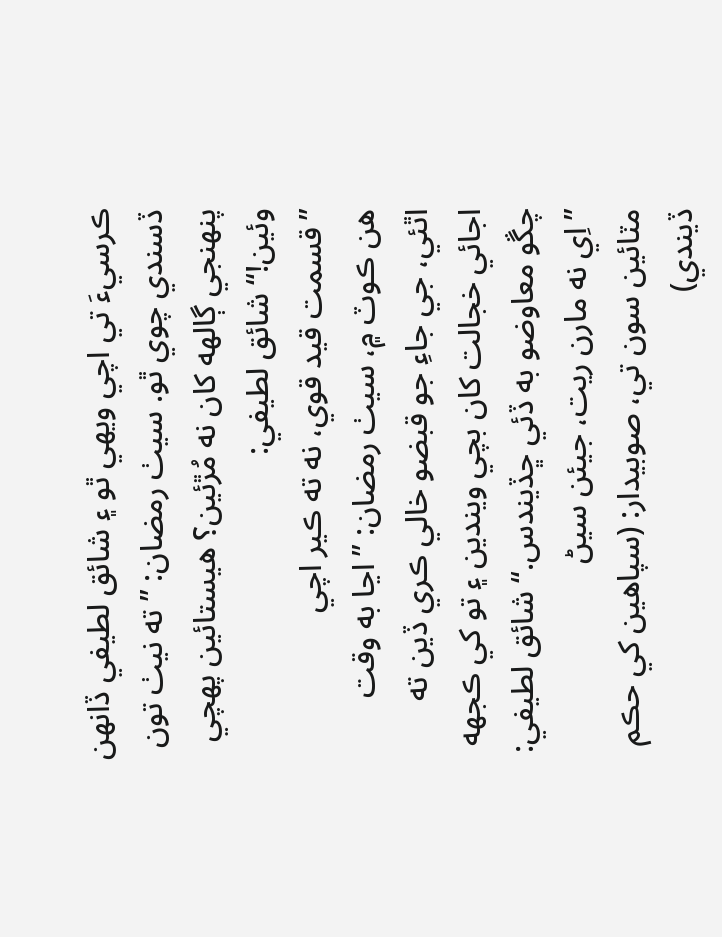ڪرسيءَ تي اچي ويهي ٿو ۽ شائق لطيفي ڏانهن ڏسندي چوي ٿو. سيٺ رمضان: ” ته نيٺ تون پنهنجي ڳالهه کان نه مُڙئين؟ هيستائين پهچي وئين!“ شائق لطيفي:
”قسمت قيد قوي، نه ته ڪير اچي
هن ڪوٽ ۾، سيٺ رمضان: ”اڃا به وقت اٿئي، جي جاءِ جو قبضو خالي ڪري ڏين ته اجائي خجالت کان بچي ويندين ۽ تو کي ڪجھه چڱو معاوضو به ڏئي ڇڏيندس.“ شائق لطيفي:
” اِي نه مارن ريت، جيئن سيڻ
مٽائين سون تي، صوبيدار: (سپاهين کي حڪم ڏيندي)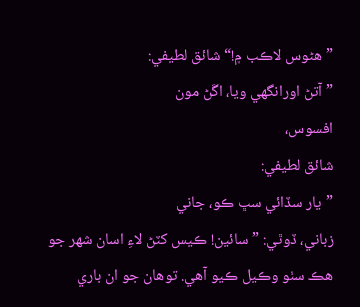”هڻوس لاڪب ۾!“ شائق لطيفي:
” آتڻ اورانگھي ويا، اڱڻ مون
افسوس،
شائق لطيفي:
”يار سڏائي سڀ ڪو، جاني
زباني، ڏوٿي: ”سائين! ڪيس کٽڻ لاءِ اسان شهر جو هڪ سٺو وڪيل ڪيو آهي. توهان جو ان باري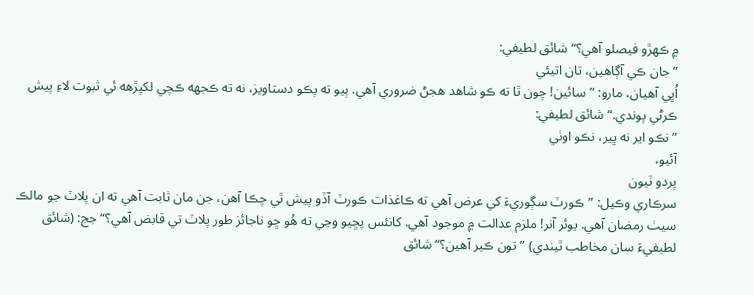۾ ڪهڙو فيصلو آهي؟“ شائق لطيفي:
” جان ڪي آڳاهين، تان اتيئي
اُڀي آهيان، مارو: ”سائين! چون ٿا ته ڪو شاهد هجڻ ضروري آهي. ٻيو ته پڪو دستاويز، نه ته ڪجھه ڪچي لکپڙهه ئي ثبوت لاءِ پيش ڪرڻي پوندي.“ شائق لطيفي:
”نڪو اير نه ڀير، نڪو اوٺي
آئيو،
پردو ٽيون
سرڪاري وڪيل: ”ڪورٽ سڳوريءَ کي عرض آهي ته ڪاغذات ڪورٽ آڏو پيش ٿي چڪا آهن، جن مان ثابت آهي ته ان پلاٽ جو مالڪ سيٺ رمضان آهي. يوئر آنر! ملزم عدالت ۾ موجود آهي. کانئس پڇيو وڃي ته هُو ڇو ناجائز طور پلاٽ تي قابض آهي؟“ جج: (شائق لطيفيءَ سان مخاطب ٿيندي) ”تون ڪير آهين؟“ شائق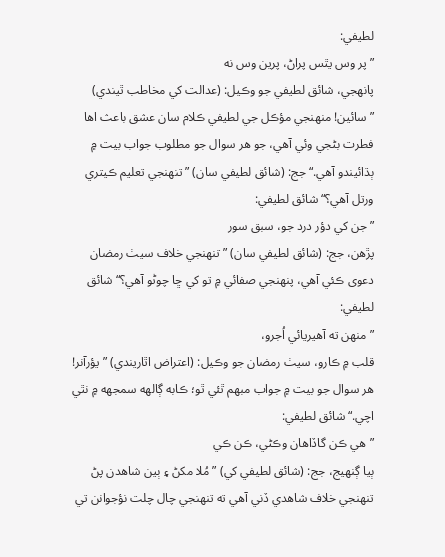لطيفي:
” پر وس يٿس پراڻ، پرين وس نه
پانهجي، شائق لطيفي جو وڪيل: (عدالت کي مخاطب ٿيندي) ”سائين! منهنجي مؤڪل جي لطيفي ڪلام سان عشق باعث اها فطرت بڻجي وئي آهي، جو هر سوال جو مطلوب جواب بيت ۾ ٻڌائيندو آهي.“ جج: (شائق لطيفي سان) ” تنهنجي تعليم ڪيتري ورتل آهي؟“ شائق لطيفي:
” جن کي دؤر درد جو، سبق سور
پڙهن، جج: (شائق لطيفي سان) ” تنهنجي خلاف سيٺ رمضان دعوى ڪئي آهي، پنهنجي صفائي ۾ تو کي ڇا چوڻو آهي؟“ شائق لطيفي:
” منهن ته آهيريائي اُجرو،
قلب ۾ ڪارو، سيٺ رمضان جو وڪيل: (اعتراض اٿاريندي) ” يؤرآنر! هر سوال جو بيت ۾ جواب مبهم ٿئي ٿو؛ ڪابه ڳالهه سمجھه ۾ نٿي اچي.“ شائق لطيفي:
”هي ڪن گاڏاهان وڪڻي، ڪن ڪي
ٻيا ڳنهيج، جج: (شائق لطيفي کي) ”مُلا مکڻ ۽ ٻين شاهدن پڻ تنهنجي خلاف شاهدي ڏني آهي ته تنهنجي چال چلت نؤجوانن تي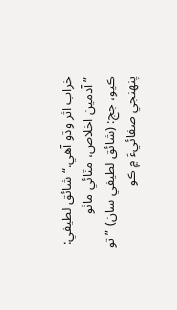خراب اثر وڌو آهي.“ شائق لطيفي:
” آدمين اخلاص، مٽائي ماٺو
ڪيو، جج: (شائق لطيفي سان) ” تو پنهنجي صفائيءَ ۾ ڪو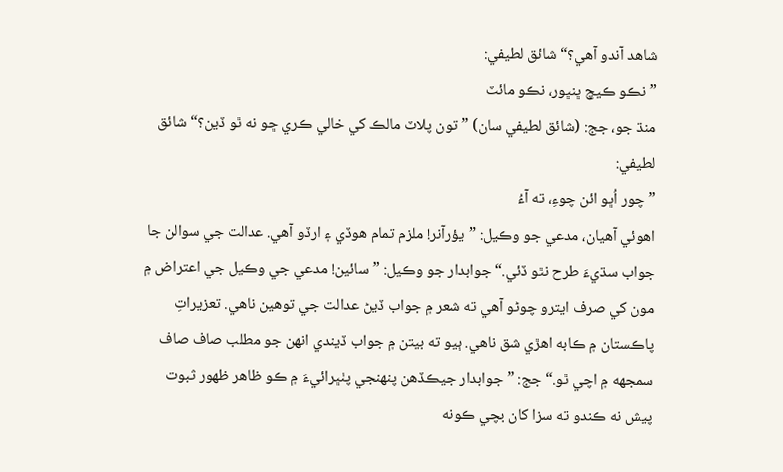شاهد آندو آهي؟“ شائق لطيفي:
” نڪو ڪيچ ڀنڀور، نڪو مائٽ
منڌ جو، جج: (شائق لطيفي سان) ” تون پلاٽ مالڪ کي خالي ڪري ڇو نه ٿو ڏين؟“ شائق لطيفي:
” چور اُڀو ائن چوءِ، ته آءُ
اهوئي آهيان، مدعي جو وڪيل: ”يؤرآنر! ملزم تمام هوڏي ۽ ارڏو آهي. عدالت جي سوالن جا جواب سڌيءَ طرح نٿو ڏئي.“ جوابدار جو وڪيل: ”سائين! مدعي جي وڪيل جي اعتراض ۾ مون کي صرف ايترو چوڻو آهي ته شعر ۾ جواب ڏيڻ عدالت جي توهين ناهي. تعزيراتِ پاڪستان ۾ ڪابه اهڙي شق ناهي. ٻيو ته بيتن ۾ جواب ڏيندي انهن جو مطلب صاف صاف سمجھه ۾ اچي ٿو.“ جج: ”جوابدار جيڪڏهن پنهنجي پٺڀرائيءَ ۾ ڪو ظاهر ظهور ثبوت پيش نه ڪندو ته سزا کان بچي ڪونه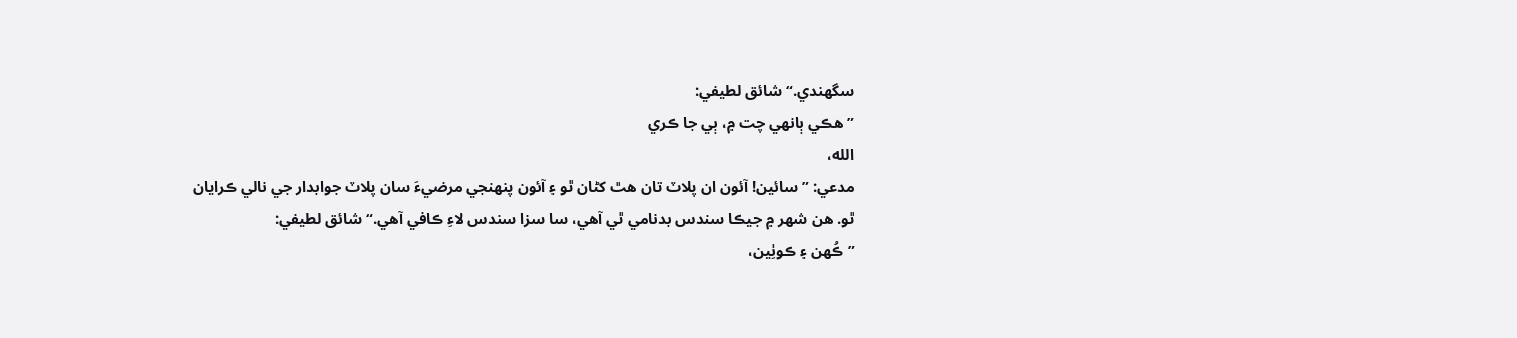سگھندي.“ شائق لطيفي:
” هڪي ٻانهي چت ۾، ٻي جا ڪري
الله،
مدعي: ”سائين! آئون ان پلاٽ تان هٿ کڻان ٿو ۽ آئون پنهنجي مرضيءَ سان پلاٽ جوابدار جي نالي ڪرايان ٿو. هن شهر ۾ جيڪا سندس بدنامي ٿي آهي، سا سزا سندس لاءِ ڪافي آهي.“ شائق لطيفي:
”ڪُهن ۽ ڪوٺِين،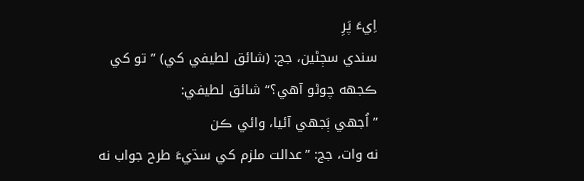اِيءَ پَرِ
سندي سڄڻين، جج: (شائق لطيفي کي) ” تو کي ڪجھه چوڻو آهي؟“ شائق لطيفي:
”اُجھي ٻَجھي آئيا، وائي ڪن
نه وات، جج: ”عدالت ملزم کي سڌيءَ طرح جواب نه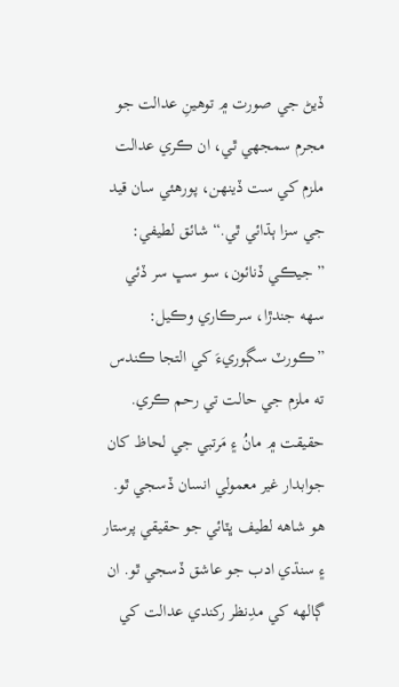ڏيڻ جي صورت ۾ توهينِ عدالت جو مجرم سمجھي ٿي، ان ڪري عدالت ملزم کي ست ڏينهن، پورهئي سان قيد جي سزا ٻڌائي ٿي.“ شائق لطيفي:
” جيڪي ڏنائون، سو سڀ سر ڏئي
سهه جندڙا، سرڪاري وڪيل: ”ڪورٽ سڳوريءَ کي التجا ڪندس ته ملزم جي حالت تي رحم ڪري. حقيقت ۾ مانُ ۽ مَرتبي جي لحاظ کان جوابدار غير معمولي انسان ڏسجي ٿو. هو شاهه لطيف ڀٽائي جو حقيقي پرستار ۽ سنڌي ادب جو عاشق ڏسجي ٿو. ان ڳالهه کي مدِنظر رکندي عدالت کي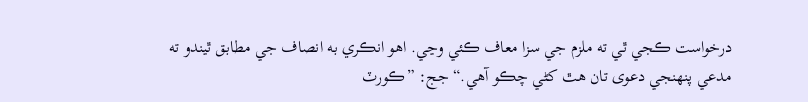درخواست ڪجي ٿي ته ملزم جي سزا معاف ڪئي وڃي. اهو انڪري به انصاف جي مطابق ٿيندو ته مدعي پنهنجي دعوى تان هٿ کڻي چڪو آهي.“ جج: ”ڪورٽ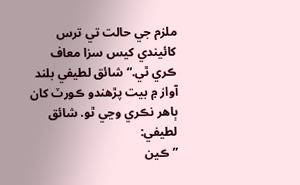ملزم جي حالت تي ترس کائيندي کيس سزا معاف ڪري ٿي.“ شائق لطيفي بلند آواز ۾ بيت پڙهندو ڪورٽ کان ٻاهر نڪري وڃي ٿو. شائق لطيفي:
”ڪين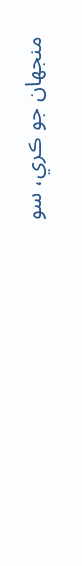منجھان جو ڪري، سو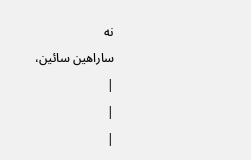نه
ساراهين سائين،
|
|
|